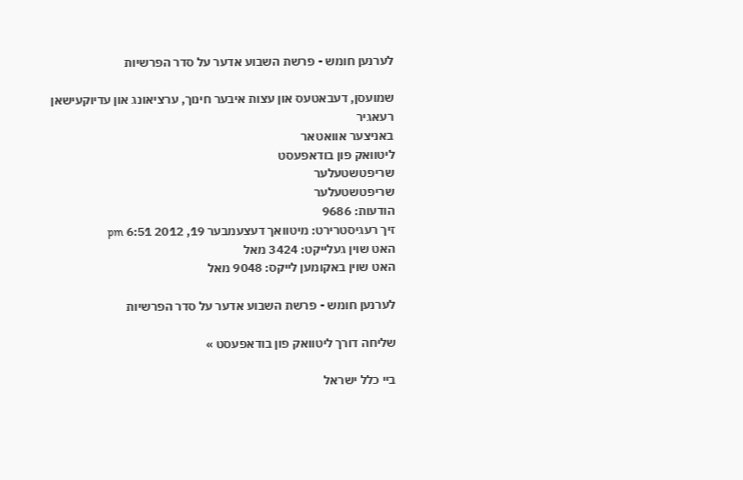לערנען חומש - פרשת השבוע אדער על סדר הפרשיות

שמועסן, דעבאטעס און עצות איבער חינוך, ערציאונג און עדיוקעישאן
רעאגיר
באניצער אוואטאר
ליטוואק פון בודאפעסט
שריפטשטעלער
שריפטשטעלער
הודעות: 9686
זיך רעגיסטרירט: מיטוואך דעצעמבער 19, 2012 6:51 pm
האט שוין געלייקט: 3424 מאל
האט שוין באקומען לייקס: 9048 מאל

לערנען חומש - פרשת השבוע אדער על סדר הפרשיות

שליחה דורך ליטוואק פון בודאפעסט »

ביי כלל ישראל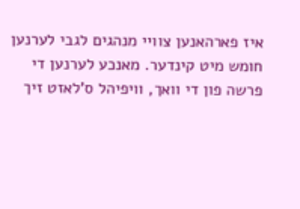איז פארהאנען צוויי מנהגים לגבי לערנען חומש מיט קינדער. מאנכע לערנען די פרשה פון די וואך, וויפיהל ס'לאזט זיך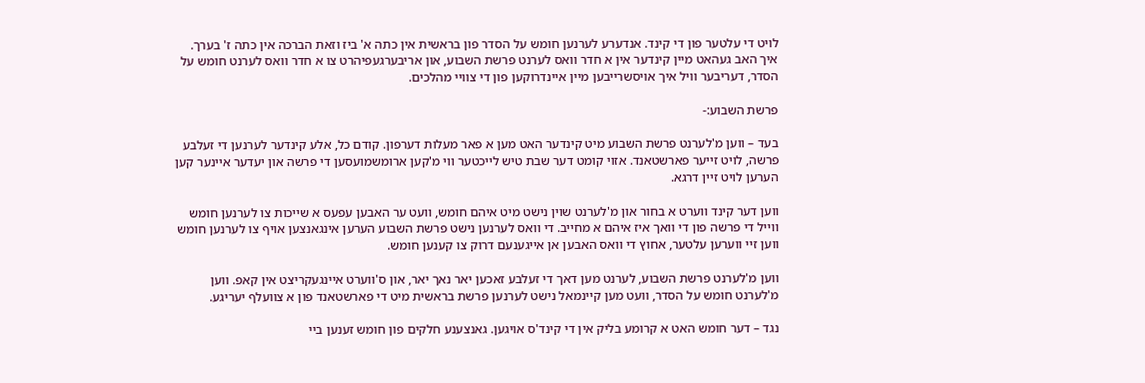לויט די עלטער פון די קינד. אנדערע לערנען חומש על הסדר פון בראשית אין כתה א' ביז וזאת הברכה אין כתה ז' בערך. איך האב געהאט מיין קינדער אין א חדר וואס לערנט פרשת השבוע, און אריבערגעפיהרט צו א חדר וואס לערנט חומש על הסדר, דעריבער וויל איך אויסשרייבען מיין איינדרוקען פון די צוויי מהלכים.

פרשת השבוע:-

בעד – ווען מ'לערנט פרשת השבוע מיט קינדער האט מען א פאר מעלות דערפון. קודם כל, אלע קינדער לערנען די זעלבע פרשה, לויט זייער פארשטאנד. אזוי קומט דער שבת טיש לייכטער ווי מ'קען ארומשמועסען די פרשה און יעדער איינער קען הערען לויט זיין דרגא.

ווען דער קינד ווערט א בחור און מ'לערנט שוין נישט מיט איהם חומש, וועט ער האבען עפעס א שייכות צו לערנען חומש ווייל די פרשה פון די וואך איז איהם א מחייב. די וואס לערנען נישט פרשת השבוע הערען אינגאנצען אויף צו לערנען חומש ווען זיי ווערען עלטער, אחוץ די וואס האבען אן אייגענעם דרוק צו קענען חומש.

ווען מ'לערנט פרשת השבוע, לערנט מען דאך די זעלבע זאכען יאר נאך יאר, און ס'ווערט איינגעקריצט אין קאפ. ווען מ'לערנט חומש על הסדר, וועט מען קיינמאל נישט לערנען פרשת בראשית מיט די פארשטאנד פון א צוועלף יעריגע.

נגד – דער חומש האט א קרומע בליק אין די קינד'ס אויגען. גאנצענע חלקים פון חומש זענען ביי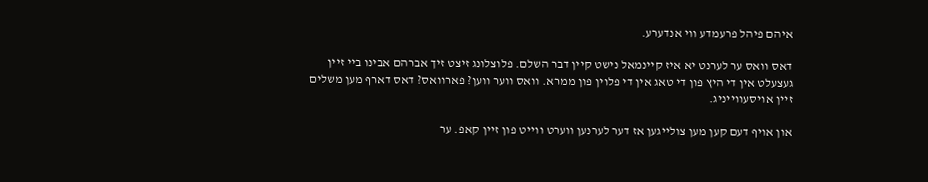איהם פיהל פרעמדע ווי אנדערע.

דאס וואס ער לערנט יא איז קיינמאל נישט קיין דבר השלם. פלוצלונג זיצט זיך אברהם אבינו ביי זיין געצעלט אין די היץ פון די טאג אין די פלוין פון ממרא. וואס ווער ווען? פארוואס? דאס דארף מען משלים זיין אויסעווייניג.

און אויף דעם קען מען צולייגען אז דער לערנען ווערט ווייט פון זיין קאפ. ער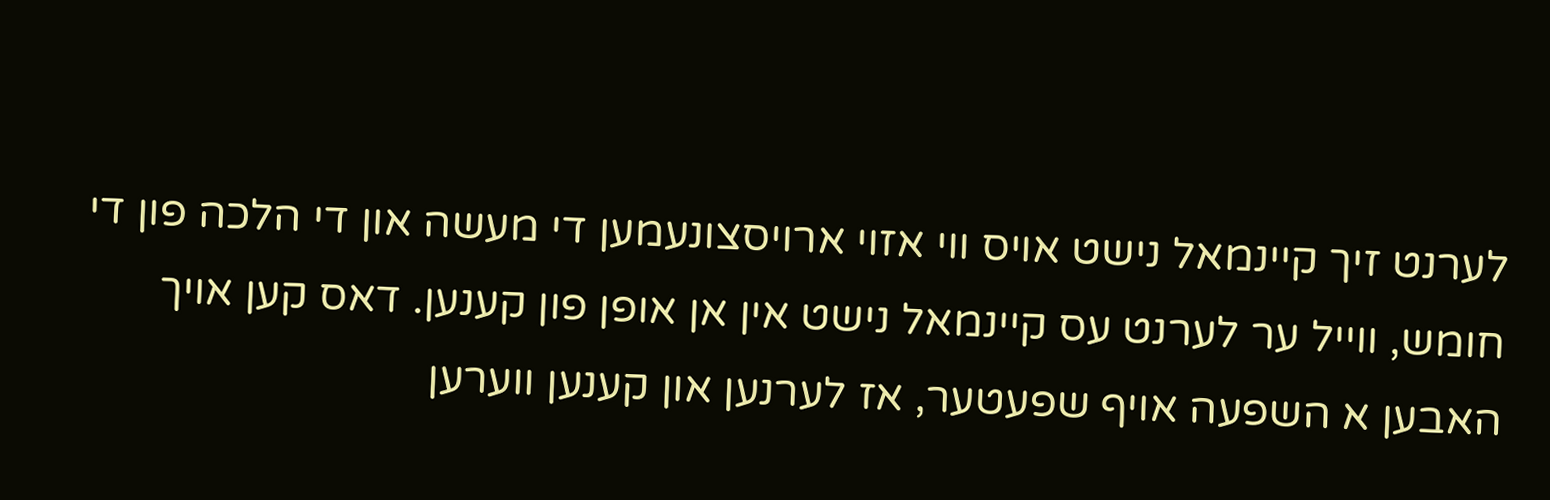לערנט זיך קיינמאל נישט אויס ווי אזוי ארויסצונעמען די מעשה און די הלכה פון די חומש, ווייל ער לערנט עס קיינמאל נישט אין אן אופן פון קענען. דאס קען אויך האבען א השפעה אויף שפעטער, אז לערנען און קענען ווערען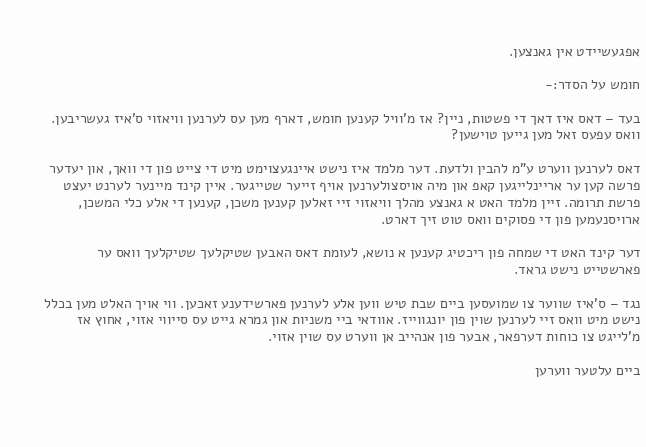אפגעשיידט אין גאנצען.

חומש על הסדר:-

בעד – דאס איז דאך די פשטות, ניין? אז מ'וויל קענען חומש, דארף מען עס לערנען וויאזוי ס'איז געשריבען. וואס עפעס זאל מען גייען טוישען?

דאס לערנען ווערט ע"מ להבין ולדעת. דער מלמד איז נישט איינגעצוימט מיט די צייט פון די וואך, און יעדער פרשה קען ער אריינלייגען קאפ און מיה אויסצולערנען אויף זייער שטייגער. איין קינד מיינער לערנט יעצט פרשת תרומה. זיין מלמד האט א גאנצע מהלך וויאזוי זיי זאלען קענען משכן, קענען די אלע כלי המשכן, ארויסנעמען פון די פסוקים וואס טוט זיך דארט.

דער קינד האט די שמחה פון ריכטיג קענען א נושא, לעומת דאס האבען שטיקלעך שטיקלעך וואס ער פארשטייט נישט גראד.

נגד – ס'איז שווער צו שמועסען ביים שבת טיש ווען אלע לערנען פארשידענע זאכען. ווי אויך האלט מען בכלל נישט מיט וואס זיי לערנען שוין פון יונגווייז. אוודאי ביי משניות און גמרא גייט עס סייווי אזוי, אחוץ אז מ'לייגט צו כוחות דערפאר, אבער פון אנהייב אן ווערט עס שוין אזוי.

ביים עלטער ווערען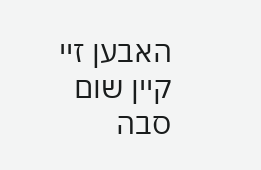האבען זיי קיין שום סבה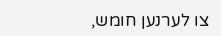צו לערנען חומש,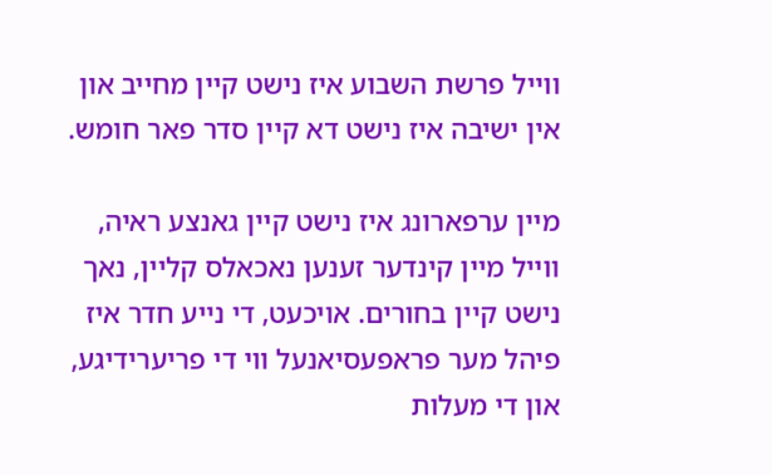ווייל פרשת השבוע איז נישט קיין מחייב און אין ישיבה איז נישט דא קיין סדר פאר חומש.

מיין ערפארונג איז נישט קיין גאנצע ראיה, ווייל מיין קינדער זענען נאכאלס קליין, נאך נישט קיין בחורים. אויכעט, די נייע חדר איז פיהל מער פראפעסיאנעל ווי די פריערידיגע, און די מעלות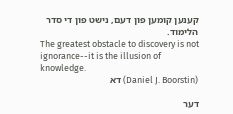קענען קומען פון דעם, נישט פון די סדר הלימוד.
The greatest obstacle to discovery is not ignorance--it is the illusion of knowledge.
(Daniel J. Boorstin) דא

דער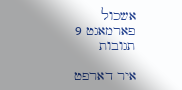אשכול פארמאגט 9 תגובות

איר דארפט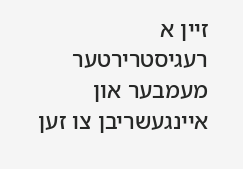זיין א רעגיסטרירטער מעמבער און איינגעשריבן צו זען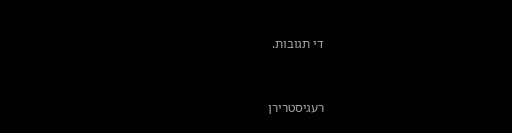די תגובות.


רעגיסטרירן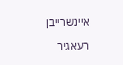איינשרייבן

רעאגיר